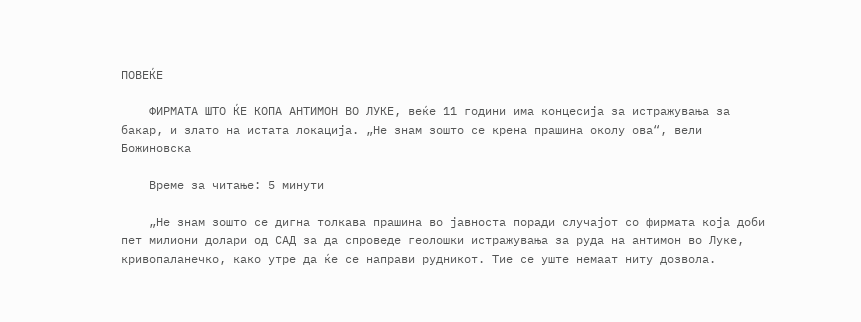ПОВЕЌЕ

    ФИРМАТА ШТО ЌЕ КОПА АНТИМОН ВО ЛУКЕ, веќе 11 години има концесија за истражувања за бакар, и злато на истата локација. „Не знам зошто се крена прашина околу ова“, вели Божиновска

    Време зa читање: 5 минути

    „Не знам зошто се дигна толкава прашина во јавноста поради случајот со фирмата која доби пет милиони долари од САД за да спроведе геолошки истражувања за руда на антимон во Луке, кривопаланечко, како утре да ќе се направи рудникот. Тие се уште немаат ниту дозвола.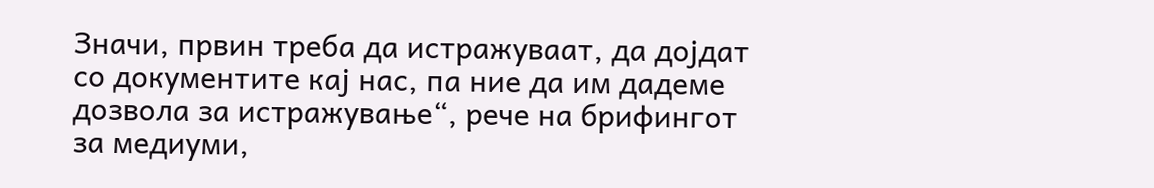Значи, првин треба да истражуваат, да дојдат со документите кај нас, па ние да им дадеме дозвола за истражување“, рече на брифингот за медиуми,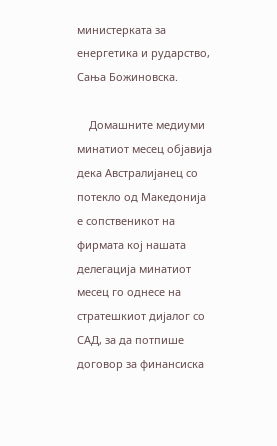министерката за енергетика и рударство, Сања Божиновска.

    Домашните медиуми минатиот месец објавија дека Австралијанец со потекло од Македонија е сопственикот на фирмата кој нашата делегација минатиот месец го однесе на стратешкиот дијалог со САД, за да потпише договор за финансиска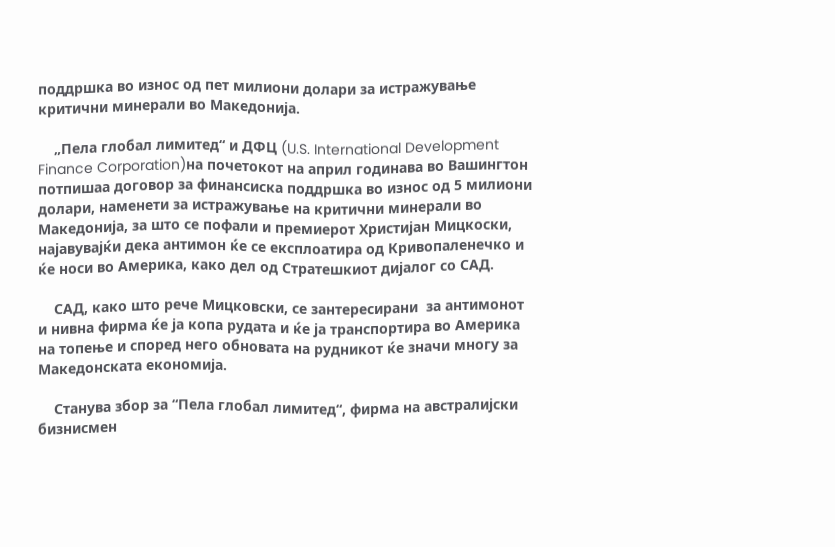поддршка во износ од пет милиони долари за истражување критични минерали во Македонија.

    „Пела глобал лимитед“ и ДФЦ (U.S. International Development Finance Corporation)на почетокот на април годинава во Вашингтон потпишаа договор за финансиска поддршка во износ од 5 милиони долари, наменети за истражување на критични минерали во Македонија, за што се пофали и премиерот Христијан Мицкоски, најавувајќи дека антимон ќе се експлоатира од Кривопаленечко и ќе носи во Америка, како дел од Стратешкиот дијалог со САД.

    САД, како што рече Мицковски, се зантересирани  за антимонот и нивна фирма ќе ја копа рудата и ќе ја транспортира во Америка на топење и според него обновата на рудникот ќе значи многу за Македонската економија.

    Станува збор за “Пела глобал лимитед“, фирма на австралијски бизнисмен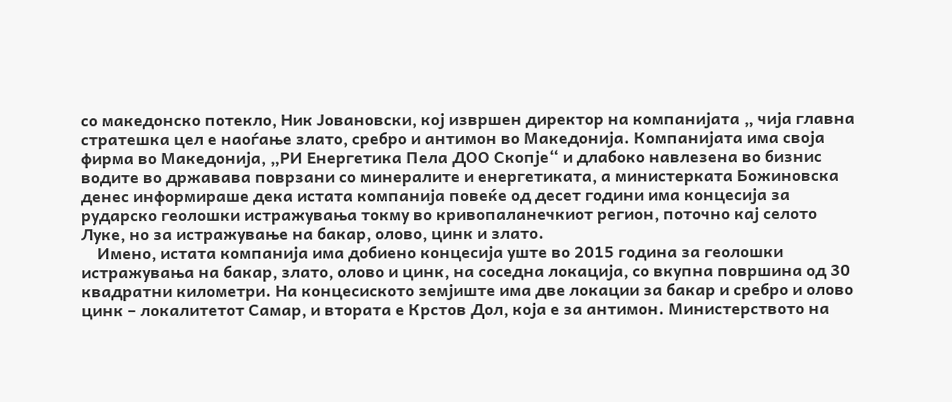со македонско потекло, Ник Јовановски, кој извршен директор на компанијата „ чија главна стратешка цел е наоѓање злато, сребро и антимон во Македонија. Компанијата има своја фирма во Македонија, „РИ Енергетика Пела ДОО Скопје“ и длабоко навлезена во бизнис водите во државава поврзани со минералите и енергетиката, а министерката Божиновска денес информираше дека истата компанија повеќе од десет години има концесија за рударско геолошки истражувања токму во кривопаланечкиот регион, поточно кај селото Луке, но за истражување на бакар, олово, цинк и злато.
    Имено, истата компанија има добиено концесија уште во 2015 година за геолошки истражувања на бакар, злато, олово и цинк, на соседна локација, со вкупна површина од 30 квадратни километри. На концесиското земјиште има две локации за бакар и сребро и олово цинк – локалитетот Самар, и втората е Крстов Дол, која е за антимон. Министерството на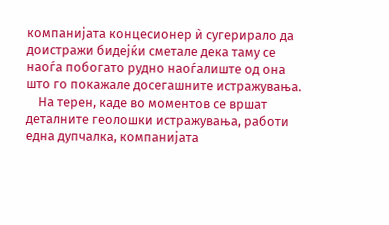компанијата концесионер ѝ сугерирало да доистражи бидејќи сметале дека таму се наоѓа побогато рудно наоѓалиште од она што го покажале досегашните истражувања.
    На терен, каде во моментов се вршат деталните геолошки истражувања, работи една дупчалка, компанијата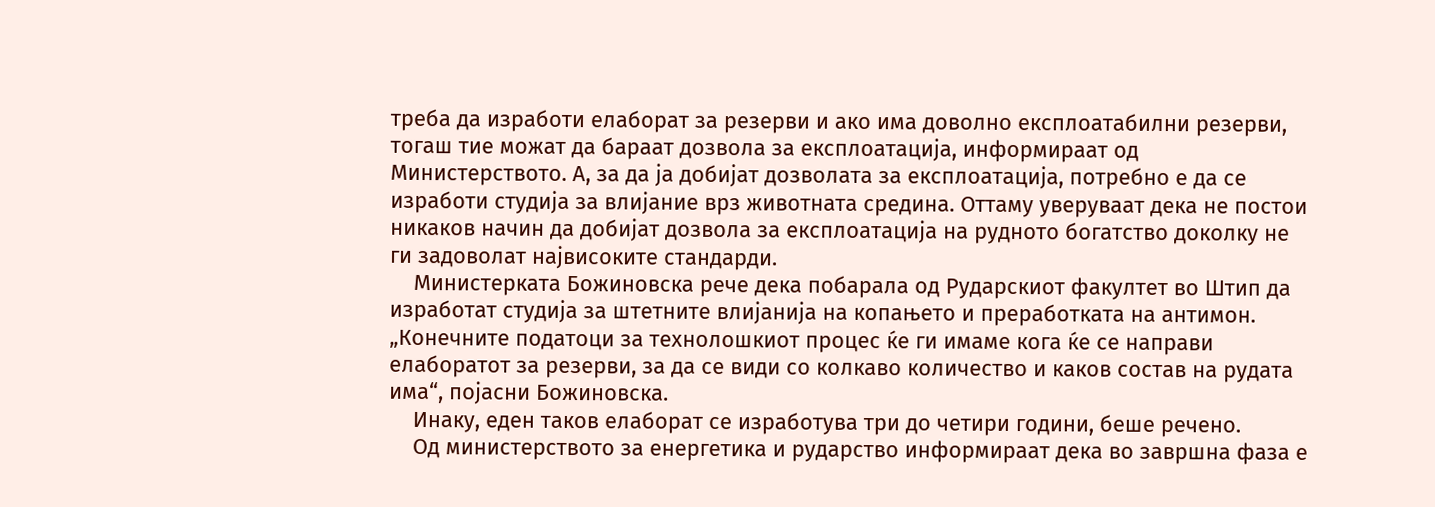треба да изработи елаборат за резерви и ако има доволно експлоатабилни резерви, тогаш тие можат да бараат дозвола за експлоатација, информираат од Министерството. А, за да ја добијат дозволата за експлоатација, потребно е да се изработи студија за влијание врз животната средина. Оттаму уверуваат дека не постои никаков начин да добијат дозвола за експлоатација на рудното богатство доколку не ги задоволат највисоките стандарди.
    Министерката Божиновска рече дека побарала од Рударскиот факултет во Штип да изработат студија за штетните влијанија на копањето и преработката на антимон. „Конечните податоци за технолошкиот процес ќе ги имаме кога ќе се направи елаборатот за резерви, за да се види со колкаво количество и каков состав на рудата има“, појасни Божиновска.
    Инаку, еден таков елаборат се изработува три до четири години, беше речено.
    Од министерството за енергетика и рударство информираат дека во завршна фаза е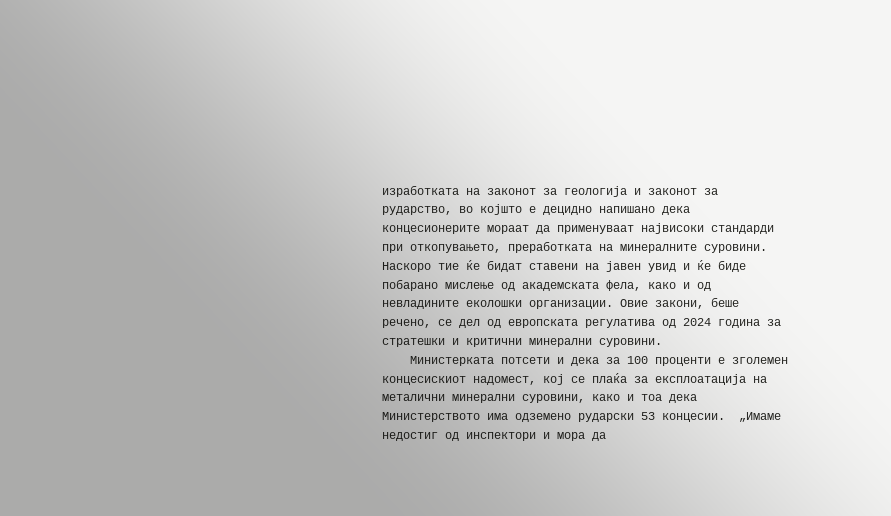изработката на законот за геологија и законот за рударство, во којшто е децидно напишано дека концесионерите мораат да применуваат највисоки стандарди при откопувањето, преработката на минералните суровини. Наскоро тие ќе бидат ставени на јавен увид и ќе биде побарано мислење од академската фела, како и од невладините еколошки организации. Овие закони, беше речено, се дел од европската регулатива од 2024 година за стратешки и критични минерални суровини.
    Министерката потсети и дека за 100 проценти е зголемен концесискиот надомест, кој се плаќа за експлоатација на металични минерални суровини, како и тоа дека Министерството има одземено рударски 53 концесии.  „Имаме недостиг од инспектори и мора да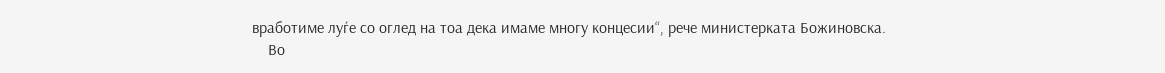вработиме луѓе со оглед на тоа дека имаме многу концесии“, рече министерката Божиновска.
    Во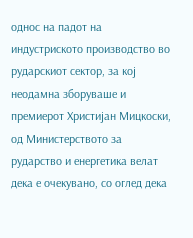однос на падот на индустриското производство во рударскиот сектор, за кој неодамна зборуваше и премиерот Христијан Мицкоски, од Министерството за рударство и енергетика велат дека е очекувано, со оглед дека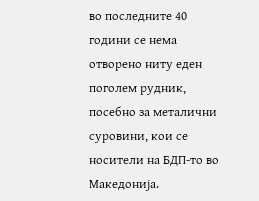во последните 40 години се нема отворено ниту еден поголем рудник, посебно за металични суровини, кои се носители на БДП-то во Македонија.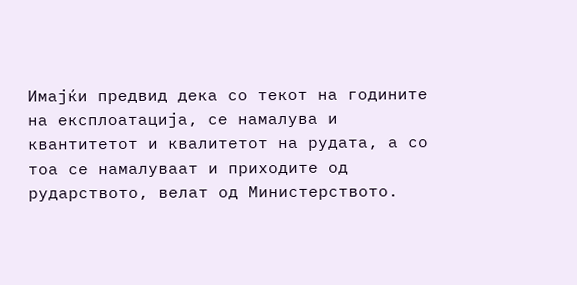Имајќи предвид дека со текот на годините на експлоатација, се намалува и квантитетот и квалитетот на рудата, а со тоа се намалуваат и приходите од рударството, велат од Министерството.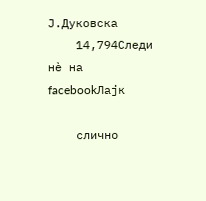Ј.Дуковска
    14,794Следи нè на facebookЛајк

    слично